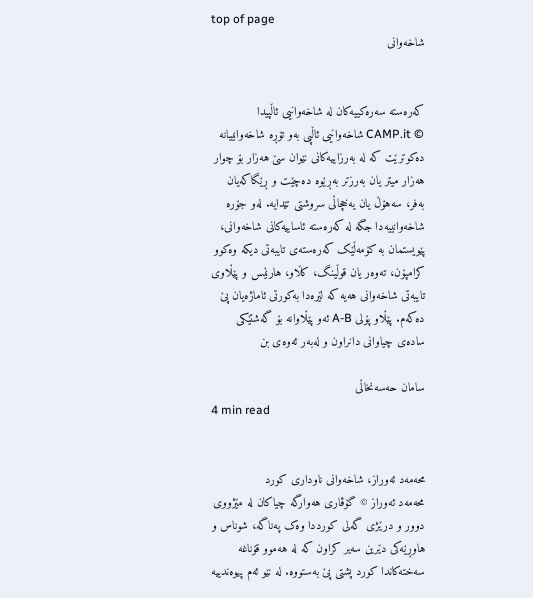top of page
شاخەوانی


کەرەستە سەرەکییەکان لە شاخەوانیی ئاڵپیدا
© CAMP.it شاخەوانیی ئاڵپی بەو تۆڕە شاخەوانییانە دەکوترێت کە لە بەرزاییەکانی نێوان سێ هەزار بۆ چوار هەزار میتر یان بەرزتر بەڕێوە دەچێت و ڕێگاکەیان بەفر، سەهۆڵ یان یەخچاڵی سروشتی تێدایە. لەو جۆرە شاخەوانییەدا جگە لە کەرەستە ئاساییەکانی شاخەوانی، پێویستمان بە کۆمەڵێک کەرەستەی تایبەتی دیکە وەکوو کرامپۆن، تەوەر یان قوڵینگ، کڵاو، هارنێس و پێڵاوی تایبەتی شاخەوانی هەیە کە لێرەدا بەکورتی ئاماژەیان پێ دەکەم. پێڵاو پۆلی A-B ئەو پێڵاوانە بۆ گەشتێکی سادەی چیاوانی دانراون و لەبەر ئەوەی بن

سامان حەسەنخاڵی
4 min read


محەمەد ئەوراز، شاخەوانی ناوداری کورد
محەمەد ئەوراز © گۆڤاری هەوارگە چیاکان لە مێژووی دوور و درێژی گەلی کورددا وەک پەناگە، شوناس و هاوڕێەکی دێرین سەیر کراون کە لە هەموو قۆناغە سەختەکاندا کورد پشتی پێ بەستووە. لە نێو ئەم پیوەندییە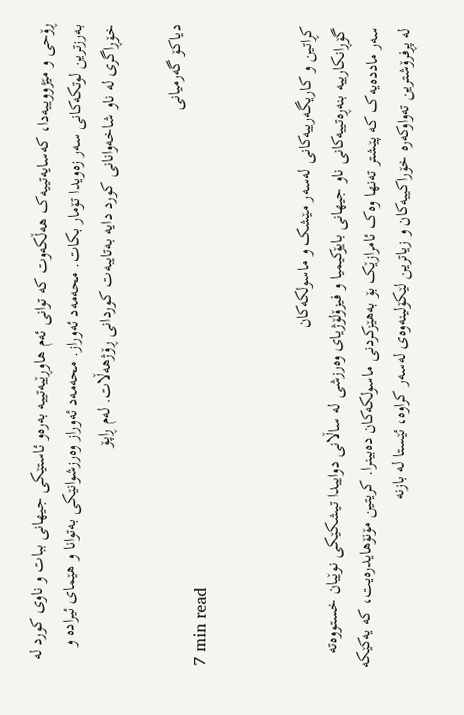ڕۆحی و مێژووییەدا، کەسایەتییەک هەڵکەوت کە توانی ئەم هاوڕێیەتییە بەرەو ئاستێکی جیهانی ببات و ناوی کورد لە بەرزترین لوتکەکانی سەر زەویدا تۆمار بکات. محەمەد ئەوراز. محەمەد ئەوراز وەرزشوانێکی بەتوانا و هێمای ئیرادە و خۆڕاگری لە ناو شاخەوانانی کورد دایە بەتایبەت کوردانی ڕۆژهەڵات. لەم ڕاپۆ

دیاکۆ گەرمیانی
7 min read


کڕاتین و کاریگەرییەکانی لەسەر مێشک و ماسولکەکان
گۆڕانکارییە بنەڕەتییەکانی ناو جیهانی بایۆکیمیا و فیزۆلۆژیای وەرزشی لە ساڵانی دواییدا تیشکێکی نوێیان خستووەتە سەر ماددەیەک کە پێشتر تەنها وەک ئامرازێک بۆ بەهێزکردنی ماسولکەکان دەبینرا. کریتین مۆنۆهایدرەیت، کە یەکێکە لە پڕفرۆشترین تەواوکەرە خۆراکییەکان و زیاترین لێکۆلینەوەی لەسەر کراوە، ئێستا لە بازنە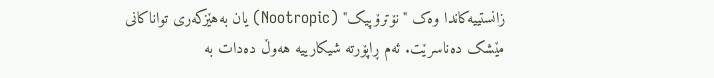زانستییەکاندا وەک "نۆترۆپیک" (Nootropic) یان بەهێزکەری تواناکانی مێشک دەناسرێت. ئەم ڕاپۆرتە شیکارییە هەوڵ دەدات بە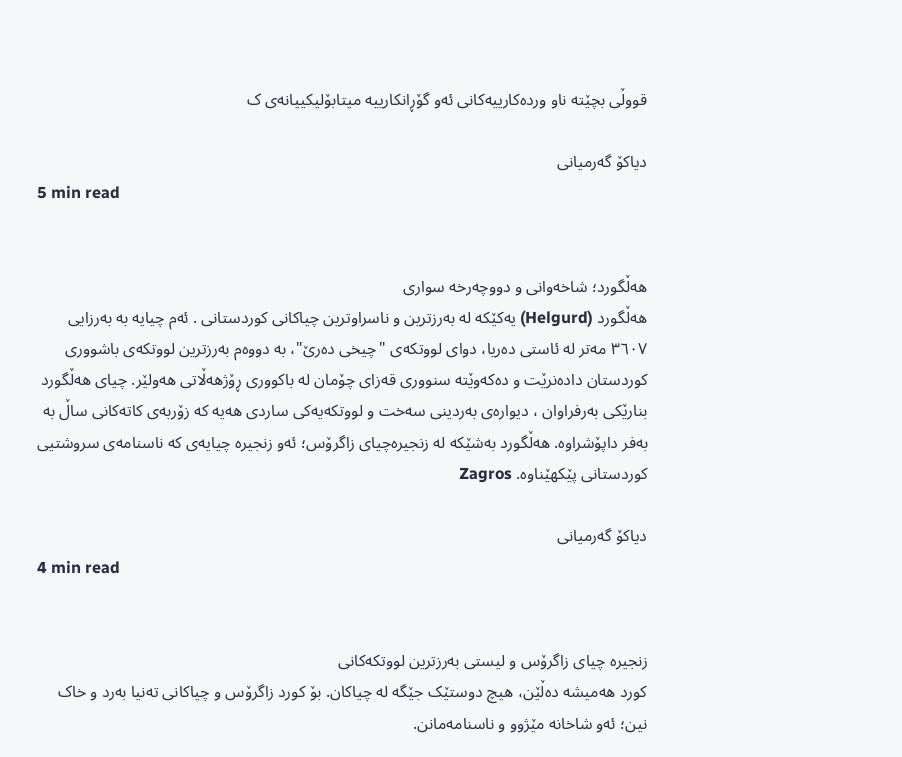قووڵی بچێتە ناو وردەکارییەکانی ئەو گۆڕانکارییە میتابۆلیکییانەی ک

دیاکۆ گەرمیانی
5 min read


هەڵگورد؛ شاخەوانی و دووچەرخە سواری
هەڵگورد (Helgurd) یەکێکە لە بەرزترین و ناسراوترین چیاکانی کوردستانی . ئەم چیایە بە بەرزایی ۳٦۰۷ مەتر لە ئاستی دەریا، دوای لووتکەی "چیخی دەرێ"، بە دووەم بەرزترین لووتکەی باشووری کوردستان دادەنرێت و دەکەوێتە سنووری قەزای چۆمان لە باکووری ڕۆژهەڵاتی هەولێر. چیای هەڵگورد بنارێکی بەرفراوان ، دیوارەی بەردینی سەخت و لووتکەیەکی ساردی هەیە کە زۆربەی کاتەکانی ساڵ بە بەفر داپۆشراوە. هەڵگورد بەشێکە لە زنجیرەچیای زاگرۆس؛ ئەو زنجیرە چیایەی کە ناسنامەی سروشتیی کوردستانی پێکهێناوە. Zagros

دیاکۆ گەرمیانی
4 min read


زنجیرە چیای زاگرۆس و لیستی بەرزترین لووتکەکانی
کورد هەمیشە دەڵێن، هیچ دوستێک جێگە لە چیاکان. بۆ کورد زاگرۆس و چیاکانی تەنیا بەرد و خاک نین؛ ئەو شاخانە مێژوو و ناسنامەمانن.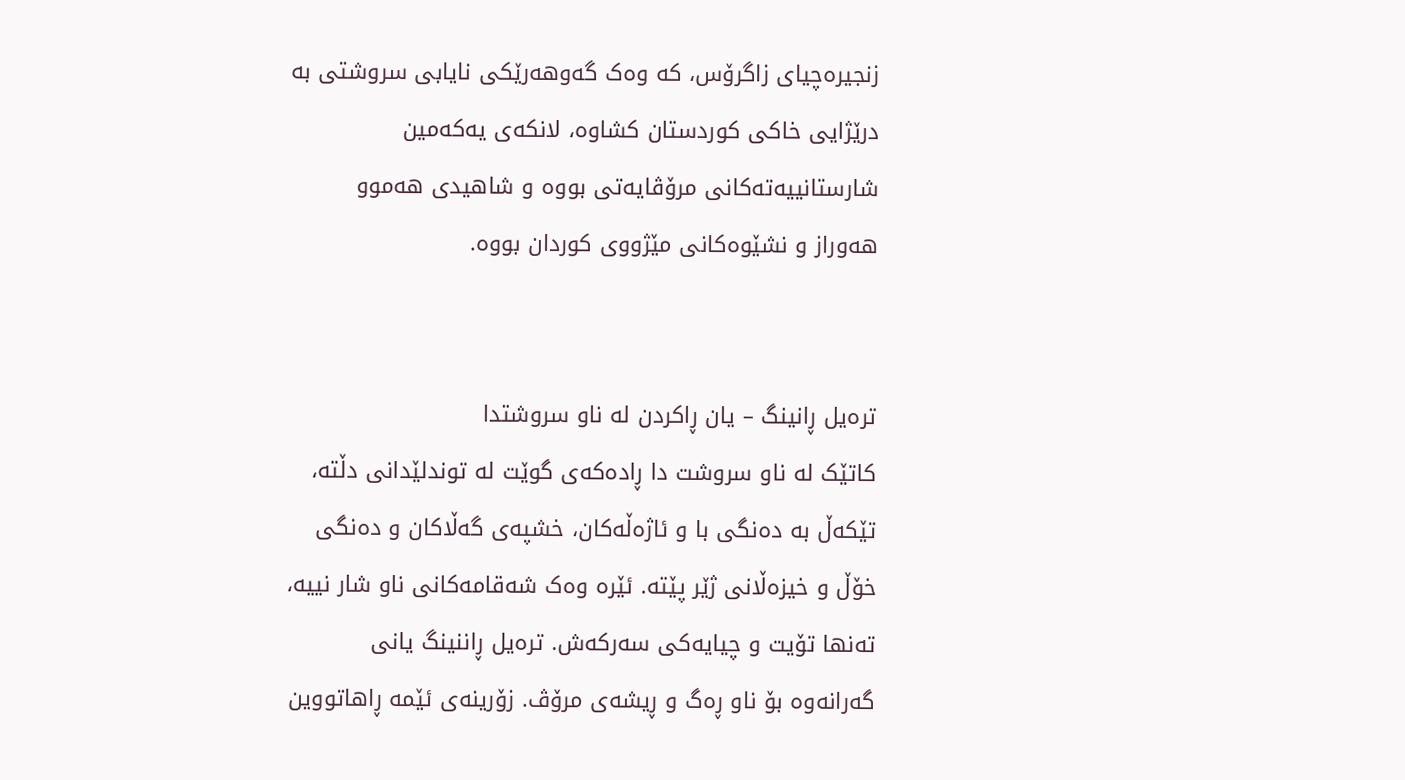زنجیرەچیای زاگرۆس، کە وەک گەوهەرێکی نایابی سروشتی بە درێژایی خاکی کوردستان کشاوە، لانکەی یەکەمین شارستانییەتەکانی مرۆڤایەتی بووە و شاهیدی هەموو هەوراز و نشێوەکانی مێژووی کوردان بووە.


ترەیل ڕانینگ – یان ڕاکردن لە ناو سروشتدا
کاتێک لە ناو سروشت دا ڕادەکەی گوێت لە توندلێدانی دڵتە، تێکەڵ بە دەنگی با و ئاژەڵەکان، خشپەی گەڵاکان و دەنگی خۆڵ و خیزەڵانی ژێر پێتە. ئێرە وەک شەقامەکانی ناو شار نییە، تەنها تۆیت و چیایەکی سەرکەش. ترەیل ڕاننینگ یانی گەرانەوە بۆ ناو ڕەگ و ڕیشەی مرۆڤ. زۆرینەی ئێمە ڕاهاتووین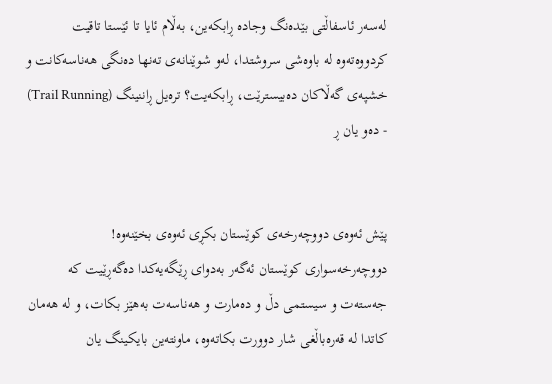لەسەر ئاسفاڵتی بێدەنگ وجادە ڕابکەین، بەڵام ئایا تا ئێستا تاقیت کردووەتەوە لە باوەشی سروشتدا، لەو شوێنانەی تەنها دەنگی هەناسەکانت و خشپەی گەڵاکان دەبیسترێت، ڕابکەیت؟ ترەیل ڕاننینگ (Trail Running) - دەو یان ڕ


پێش ئەوەی دووچەرخەی کوێستان بکڕی ئەوەی بخێنەوە!
دووچەرخەسواری کوێستان ئەگەر بەدوای ڕێگەیەکدا دەگەڕێیت کە جەستەت و سیستمی دڵ و دەمارت و هەناسەت بەهێز بکات، و لە هەمان کاتدا لە قەرەباڵغی شار دوورت بکاتەوە، ماونتەین بایکینگ یان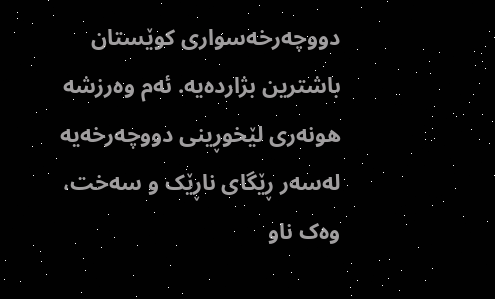دووچەرخەسواری کوێستان باشترین بژاردەیە. ئەم وەرزشە هونەری لێخوڕینی دووچەرخەیە لەسەر ڕێگای ناڕێک و سەخت، وەک ناو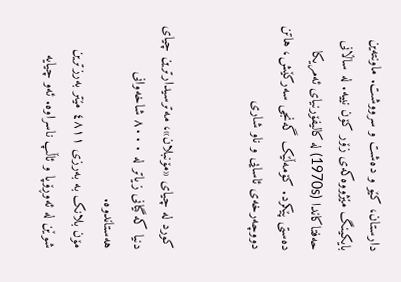دارستان، کێو و دەشت و سرووشت. ماونتەین بایکینگ مێژووەکەی زۆر کۆن نییە. لە ساڵانی حەفتاکاندا (1970s) لە کالیفۆرنیای ئەمریکا دەستی پێکرد. کۆمەڵێک گەنجی سەرکێش، هاتن دووچەرخەی ئاسایی و ناو شاری


کورد لە چیای «مۆنبلان»، مەترسیدارترین چیای دنیا کە گیانی زیاتر لە ٨٠٠٠ شاخەوانی هەستاندوە.
مۆن بلانک بە بەرزی ٤٨١١ مێتر بەرزترین شوێن لە ئەوڕۆپا و ئاڵپ ناسراوە. ئەو چیایە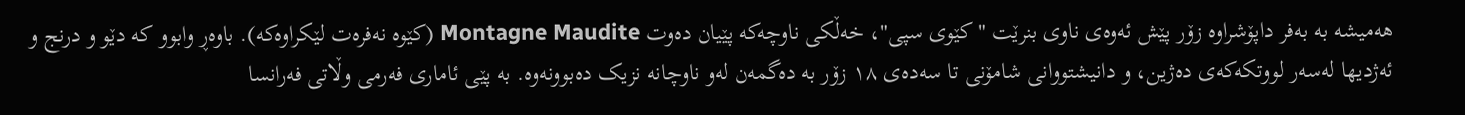هەمیشە بە بەفر داپۆشراوە زۆر پێش ئەوەی ناوی بنرێت "کێوی سپی"، خەڵکی ناوچەکە پێیان دەوت Montagne Maudite (کێوە نەفرەت لێکراوەکە). باوەڕ وابوو کە دێو و درنج و ئەژدیها لەسەر لووتکەکەی دەژین، و دانیشتووانی شامۆنی تا سەدەی ١٨ زۆر بە دەگمەن لەو ناوچانە نزیک دەبوونەوە. بە پێی ئاماری فەرمی وڵاتی فەرانسا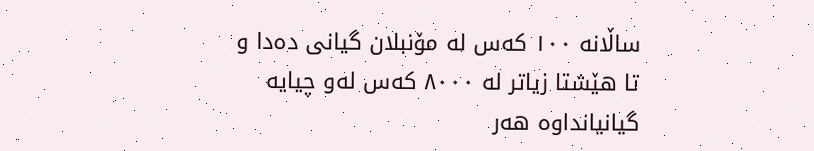ساڵانە ١٠٠ کەس لە مۆنبلان گیانی دەدا و تا هێشتا زیاتر لە ٨٠٠٠ کەس لەو چیایە گیانیانداوە هەر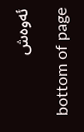ئەوەش

bottom of page